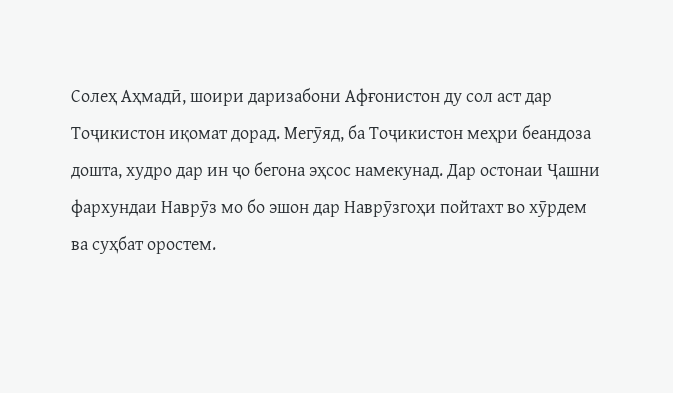Солеҳ Аҳмадӣ, шоири даризабони Афғонистон ду сол аст дар Тоҷикистон иқомат дорад. Мегӯяд, ба Тоҷикистон меҳри беандоза дошта, худро дар ин ҷо бегона эҳсос намекунад. Дар остонаи Ҷашни фархундаи Наврӯз мо бо эшон дар Наврӯзгоҳи пойтахт во хӯрдем ва суҳбат оростем.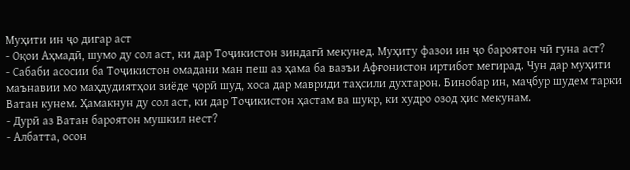Муҳити ин ҷо дигар аст
- Оқои Аҳмадӣ, шумо ду сол аст, ки дар Тоҷикистон зиндагӣ мекунед. Муҳиту фазои ин ҷо бароятон чӣ гуна аст?
- Сабаби асосии ба Тоҷикистон омадани ман пеш аз ҳама ба вазъи Афғонистон иртибот мегирад. Чун дар муҳити маънавии мо маҳдудиятҳои зиёде ҷорӣ шуд, хоса дар мавриди таҳсили духтарон. Бинобар ин, маҷбур шудем тарки Ватан кунем. Ҳамакнун ду сол аст, ки дар Тоҷикистон ҳастам ва шукр, ки худро озод ҳис мекунам.
- Дурӣ аз Ватан бароятон мушкил нест?
- Албатта, осон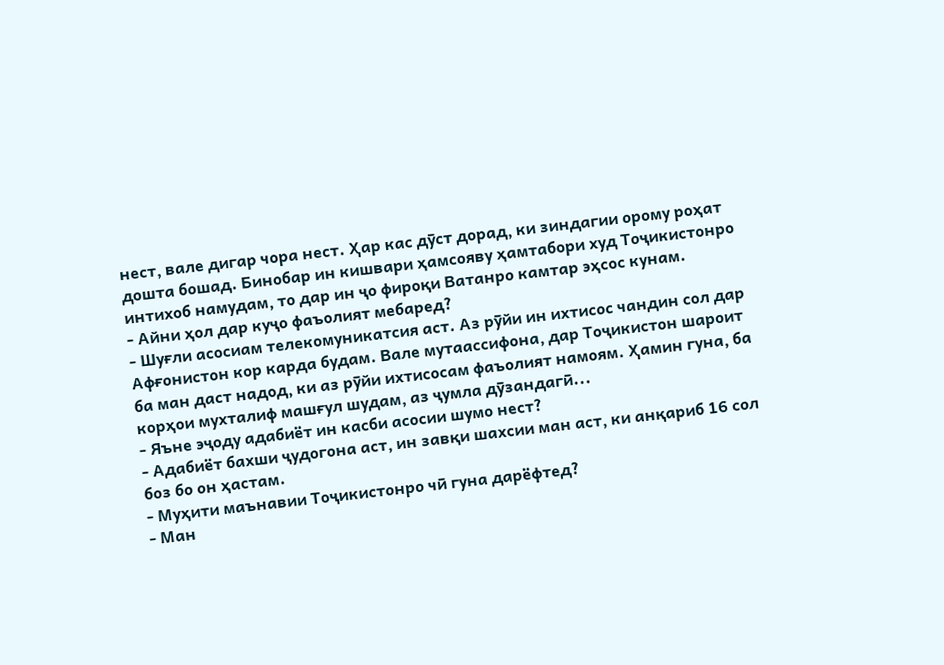нест, вале дигар чора нест. Ҳар кас дӯст дорад, ки зиндагии орому роҳат дошта бошад. Бинобар ин кишвари ҳамсояву ҳамтабори худ Тоҷикистонро интихоб намудам, то дар ин ҷо фироқи Ватанро камтар эҳсос кунам.
- Айни ҳол дар куҷо фаъолият мебаред?
- Шуғли асосиам телекомуникатсия аст. Аз рӯйи ин ихтисос чандин сол дар Афғонистон кор карда будам. Вале мутаассифона, дар Тоҷикистон шароит ба ман даст надод, ки аз рӯйи ихтисосам фаъолият намоям. Ҳамин гуна, ба корҳои мухталиф машғул шудам, аз ҷумла дӯзандагӣ...
- Яъне эҷоду адабиёт ин касби асосии шумо нест?
- Адабиёт бахши ҷудогона аст, ин завқи шахсии ман аст, ки анқариб 16 сол боз бо он ҳастам.
- Муҳити маънавии Тоҷикистонро чӣ гуна дарёфтед?
- Ман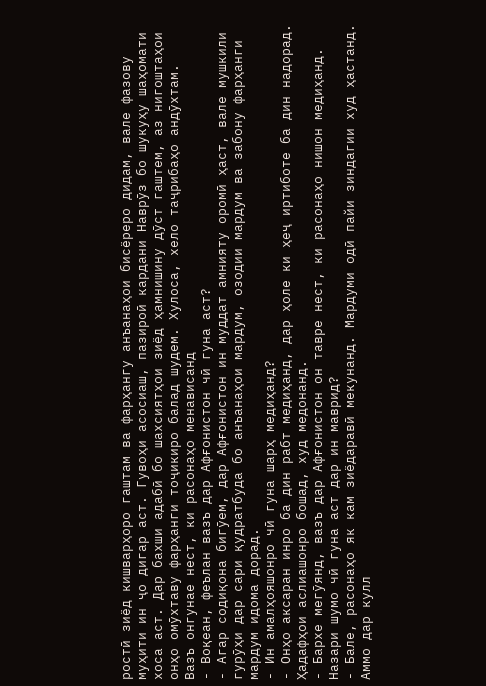ростӣ зиёд кишварҳоро гаштам ва фарҳангу анъанаҳои бисёреро дидам, вале фазову муҳити ин ҷо дигар аст. Гувоҳи асосиаш, пазироӣ кардани Наврӯз бо шукуҳу шаҳомати хоса аст. Дар бахши адабӣ бо шахсиятҳои зиёд ҳамнишину дӯст гаштем, аз нигоштаҳои онҳо омӯхтаву фарҳанги тоҷикиро балад шудем. Хулоса, хело таҷрибаҳо андӯхтам.
Вазъ онгунае нест, ки расонаҳо менависанд
- Воқеан, феълан вазъ дар Афғонистон чӣ гуна аст?
- Агар содиқона бигӯем, дар Афғонистон ин муддат амнияту оромӣ ҳаст, вале мушкили гурӯҳи дар сари қудратбуда бо анъанаҳои мардум, озодии мардум ва забону фарҳанги мардум идома дорад.
- Ин амалҳояшонро чӣ гуна шарҳ медиҳанд?
- Онҳо аксаран инро ба дин рабт медиҳанд, дар ҳоле ки ҳеҷ иртиботе ба дин надорад. Ҳадафҳои аслиашонро бошад, худ медонанд.
- Бархе мегӯянд, вазъ дар Афғонистон он тавре нест, ки расонаҳо нишон медиҳанд. Назари шумо чӣ гуна аст дар ин маврид?
- Бале, расонаҳо як кам зиёдаравӣ мекунанд. Мардуми одӣ пайи зиндагии худ ҳастанд. Аммо дар кулл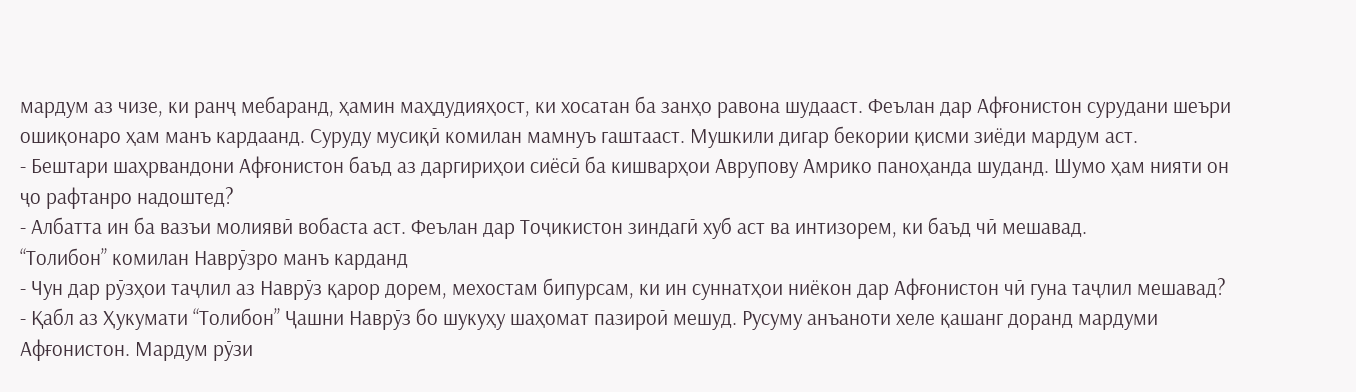мардум аз чизе, ки ранҷ мебаранд, ҳамин маҳдудияҳост, ки хосатан ба занҳо равона шудааст. Феълан дар Афғонистон сурудани шеъри ошиқонаро ҳам манъ кардаанд. Суруду мусиқӣ комилан мамнуъ гаштааст. Мушкили дигар бекории қисми зиёди мардум аст.
- Бештари шаҳрвандони Афғонистон баъд аз даргириҳои сиёсӣ ба кишварҳои Аврупову Амрико паноҳанда шуданд. Шумо ҳам нияти он ҷо рафтанро надоштед?
- Албатта ин ба вазъи молиявӣ вобаста аст. Феълан дар Тоҷикистон зиндагӣ хуб аст ва интизорем, ки баъд чӣ мешавад.
“Толибон” комилан Наврӯзро манъ карданд
- Чун дар рӯзҳои таҷлил аз Наврӯз қарор дорем, мехостам бипурсам, ки ин суннатҳои ниёкон дар Афғонистон чӣ гуна таҷлил мешавад?
- Қабл аз Ҳукумати “Толибон” Ҷашни Наврӯз бо шукуҳу шаҳомат пазироӣ мешуд. Русуму анъаноти хеле қашанг доранд мардуми Афғонистон. Мардум рӯзи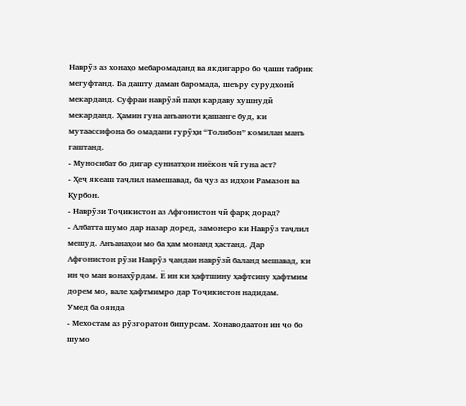Наврӯз аз хонаҳо мебаромаданд ва якдигарро бо ҷашн табрик мегуфтанд. Ба дашту даман баромада, шеъру сурудхонӣ мекарданд. Суфраи наврӯзӣ паҳн кардаву хушнудӣ мекарданд. Ҳамин гуна анъаноти қашанге буд, ки мутаассифона бо омадани гурӯҳи “Толибон” комилан манъ гаштанд.
- Муносибат бо дигар суннатҳои ниёкон чӣ гуна аст?
- Ҳеҷ якеаш таҷлил намешавад, ба ҷуз аз идҳои Рамазон ва Қурбон.
- Наврӯзи Тоҷикистон аз Афғонистон чӣ фарқ дорад?
- Албатта шумо дар назар доред, замонеро ки Наврӯз таҷлил мешуд. Анъанаҳои мо ба ҳам монанд ҳастанд. Дар Афғонистон рӯзи Наврӯз ҷандаи наврӯзӣ баланд мешавад, ки ин ҷо ман вонахӯрдам. Ё ин ки ҳафтшину ҳафтсину ҳафтмим дорем мо, вале ҳафтмимро дар Тоҷикистон надидам.
Умед ба оянда
- Мехостам аз рӯзгоратон бипурсам. Хонаводаатон ин ҷо бо шумо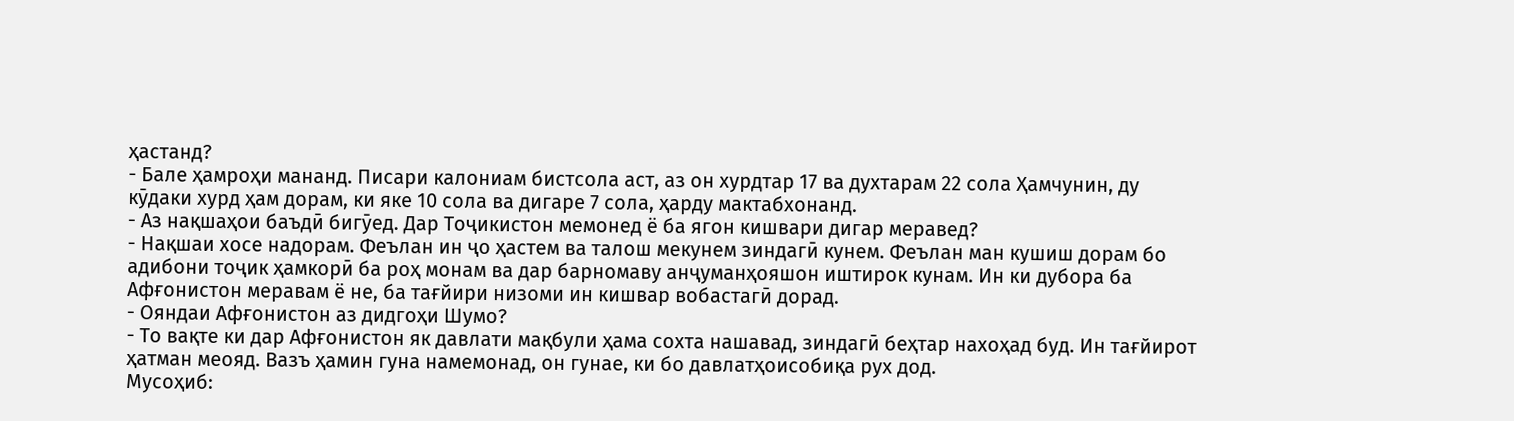ҳастанд?
- Бале ҳамроҳи мананд. Писари калониам бистсола аст, аз он хурдтар 17 ва духтарам 22 сола Ҳамчунин, ду кӯдаки хурд ҳам дорам, ки яке 10 сола ва дигаре 7 сола, ҳарду мактабхонанд.
- Аз нақшаҳои баъдӣ бигӯед. Дар Тоҷикистон мемонед ё ба ягон кишвари дигар меравед?
- Нақшаи хосе надорам. Феълан ин ҷо ҳастем ва талош мекунем зиндагӣ кунем. Феълан ман кушиш дорам бо адибони тоҷик ҳамкорӣ ба роҳ монам ва дар барномаву анҷуманҳояшон иштирок кунам. Ин ки дубора ба Афғонистон меравам ё не, ба тағйири низоми ин кишвар вобастагӣ дорад.
- Ояндаи Афғонистон аз дидгоҳи Шумо?
- То вақте ки дар Афғонистон як давлати мақбули ҳама сохта нашавад, зиндагӣ беҳтар нахоҳад буд. Ин тағйирот ҳатман меояд. Вазъ ҳамин гуна намемонад, он гунае, ки бо давлатҳоисобиқа рух дод.
Мусоҳиб: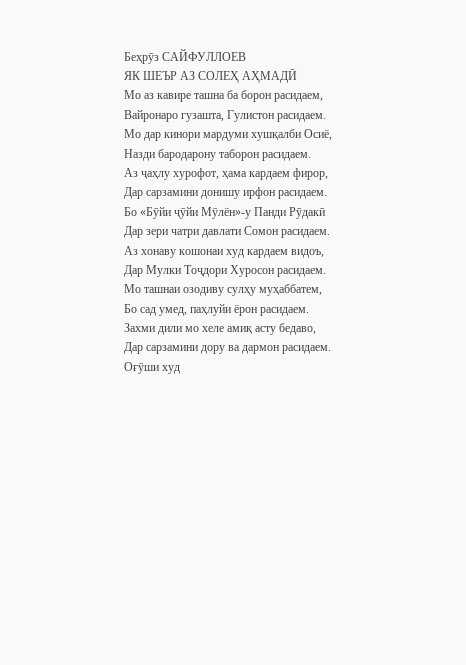Беҳрӯз САЙФУЛЛОЕВ
ЯК ШЕЪР АЗ СОЛЕҲ АҲМАДӢ
Мо аз кавире ташна ба борон расидаем,
Вайронаро гузашта, Гулистон расидаем.
Мо дар кинори мардуми хушқалби Осиё,
Назди бародарону таборон расидаем.
Аз ҷаҳлу хурофот, ҳама кардаем фирор,
Дар сарзамини донишу ирфон расидаем.
Бо «Бӯйи ҷӯйи Мӯлён»-у Панди Рӯдакӣ
Дар зери чатри давлати Сомон расидаем.
Аз хонаву кошонаи худ кардаем видоъ,
Дар Мулки Тоҷдори Хуросон расидаем.
Мо ташнаи озодиву сулҳу муҳаббатем,
Бо сад умед, паҳлуйи ёрон расидаем.
Захми дили мо хеле амиқ асту бедаво,
Дар сарзамини дору ва дармон расидаем.
Оғӯши худ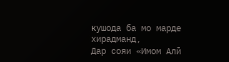кушода ба мо марде хирадманд,
Дар сояи «Имом Алӣ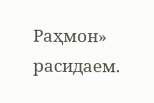Раҳмон» расидаем.